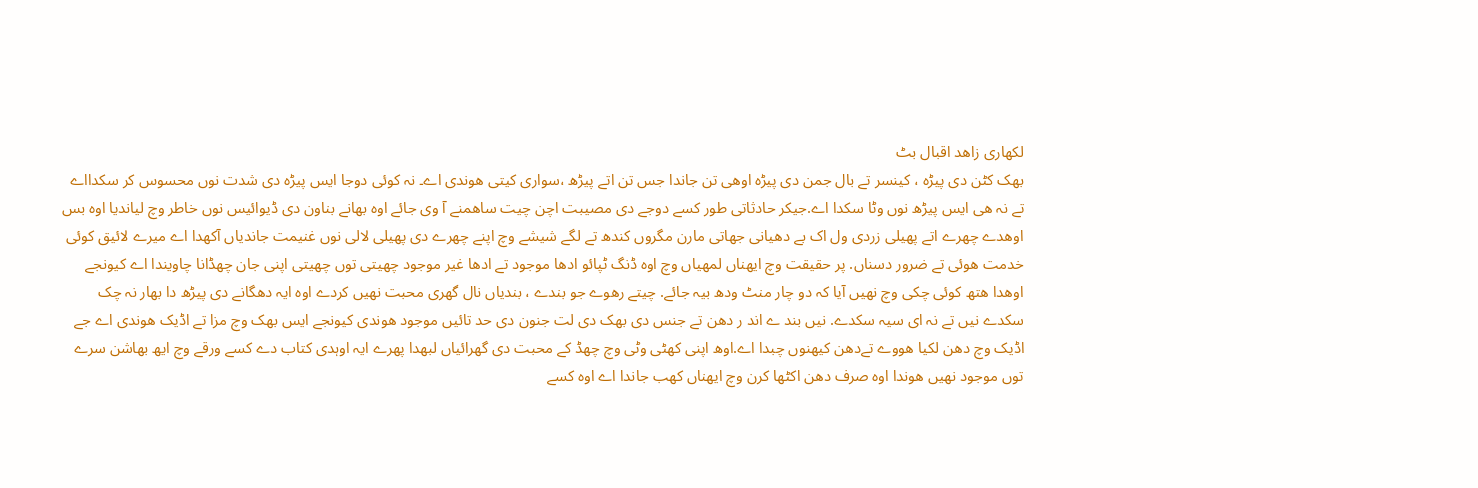لکھاری زاھد اقبال بٹ
بھک کٹن دی پیڑہ ، کینسر تے بال جمن دی پیڑہ اوھی تن جاندا جس تن اتے پیڑھ ،سواری کیتی ھوندی اے۔ نہ کوئی دوجا ایس پیڑہ دی شدت نوں محسوس کر سکدااے تے نہ ھی ایس پیڑھ نوں وٹا سکدا اے.جیکر حادثاتی طور کسے دوجے دی مصیبت اچن چیت ساھمنے آ وی جائے اوہ بھانے بناون دی ڈیوائیس نوں خاطر وچ لیاندیا اوہ بس اوھدے چھرے اتے پھیلی زردی ول اک بے دھیانی جھاتی مارن مگروں کندھ تے لگے شیشے وچ اپنے چھرے دی پھیلی لالی نوں غنیمت جاندیاں آکھدا اے میرے لائیق کوئی خدمت ھوئی تے ضرور دسناں. پر حقیقت وچ ایھناں لمھیاں وچ اوہ ڈنگ ٹپائو ادھا موجود تے ادھا غیر موجود چھیتی توں چھیتی اپنی جان چھڈانا چاویندا اے کیونجے اوھدا ھتھ کوئی چکی وچ نھیں آیا کہ دو چار منٹ ودھ بیہ جائے. چیتے رھوے جو بندے ، بندیاں نال گھری محبت نھیں کردے اوہ ایہ دھگانے دی پیڑھ دا بھار نہ چک سکدے نیں تے نہ ای سیہ سکدے. نیں بند ے اند ر دھن تے جنس دی بھک دی لت جنون دی حد تائیں موجود ھوندی کیونجے ایس بھک وچ مزا تے اڈیک ھوندی اے جے اڈیک وچ دھن لکیا ھووے تےدھن کیھنوں چبدا اے.اوھ اپنی کھٹی وٹی وچ چھڈ کے محبت دی گھرائیاں لبھدا پھرے ایہ اوہدی کتاب دے کسے ورقے وچ ایھ بھاشن سرے توں موجود نھیں ھوندا اوہ صرف دھن اکٹھا کرن وچ ایھناں کھب جاندا اے اوہ کسے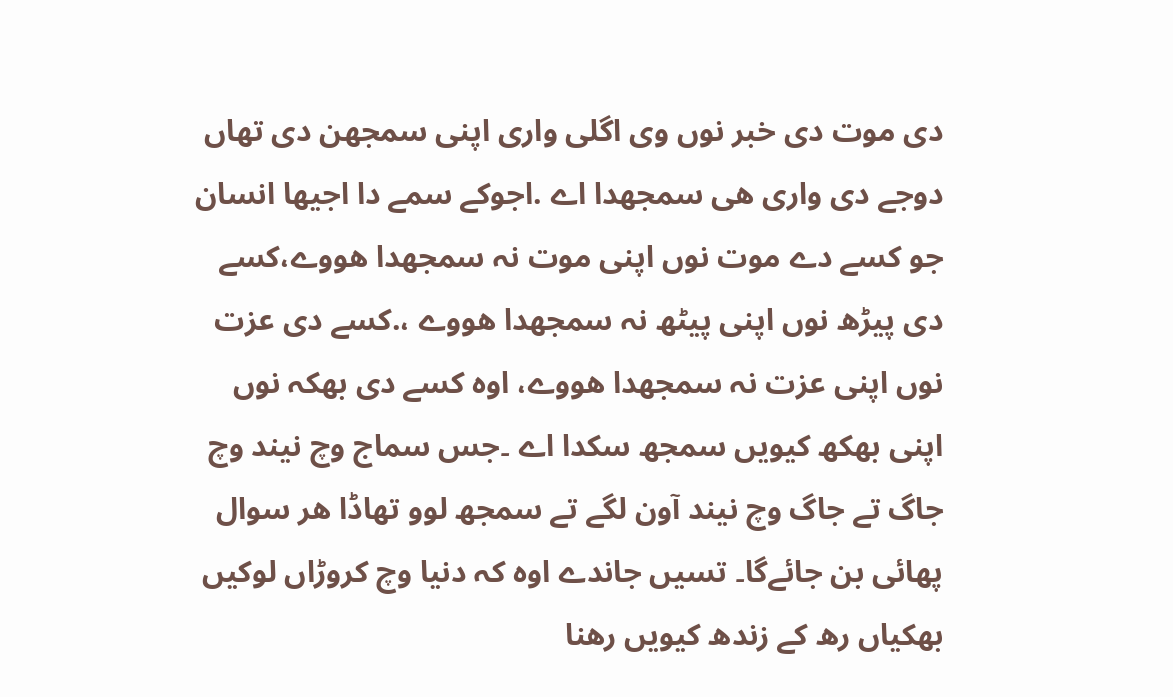دی موت دی خبر نوں وی اگلی واری اپنی سمجھن دی تھاں دوجے دی واری ھی سمجھدا اے .اجوکے سمے دا اجیھا انسان جو کسے دے موت نوں اپنی موت نہ سمجھدا ھووے،کسے دی پیڑھ نوں اپنی پیٹھ نہ سمجھدا ھووے ،.کسے دی عزت نوں اپنی عزت نہ سمجھدا ھووے، اوہ کسے دی بھکہ نوں اپنی بھکھ کیویں سمجھ سکدا اے ۔جس سماج وچ نیند وچ جاگ تے جاگ وچ نیند آون لگے تے سمجھ لوو تھاڈا ھر سوال پھائی بن جائےگا۔ تسیں جاندے اوہ کہ دنیا وچ کروڑاں لوکیں بھکیاں رھ کے زندھ کیویں رھنا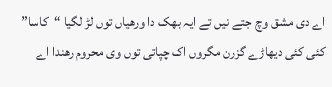اے دی مشق وچ جتے نیں تے ایہ بھک دا ورھیاں توں لڑ لگیا “کاسا” کئی کئی دیھاڑے گزرن مگروں اک چپاتی توں وی محروم رھندا اے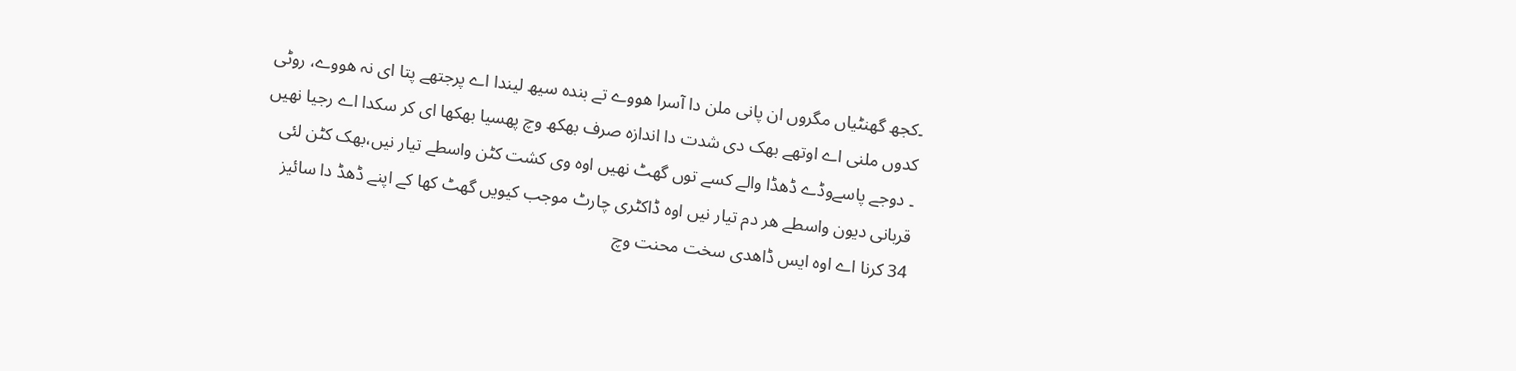۔کجھ گھنٹیاں مگروں ان پانی ملن دا آسرا ھووے تے بندہ سیھ لیندا اے پرجتھے پتا ای نہ ھووے، روٹی کدوں ملنی اے اوتھے بھک دی شدت دا اندازہ صرف بھکھ وچ پھسیا بھکھا ای کر سکدا اے رجیا نھیں ۔ دوجے پاسےوڈے ڈھڈا والے کسے توں گھٹ نھیں اوہ وی کشت کٹن واسطے تیار نیں،بھک کٹن لئی قربانی دیون واسطے ھر دم تیار نیں اوہ ڈاکٹری چارٹ موجب کیویں گھٹ کھا کے اپنے ڈھڈ دا سائیز 34 کرنا اے اوہ ایس ڈاھدی سخت محنت وچ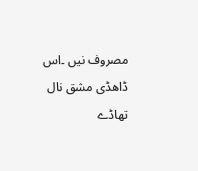مصروف نیں ۔اس ڈاھڈی مشق نال تھاڈے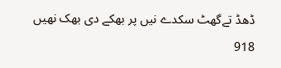ڈھڈ تےگھٹ سکدے نیں پر بھکے دی بھک نھیں
918